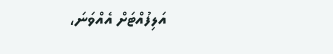އަލިފުއްޓަށް އެއްވަނަ،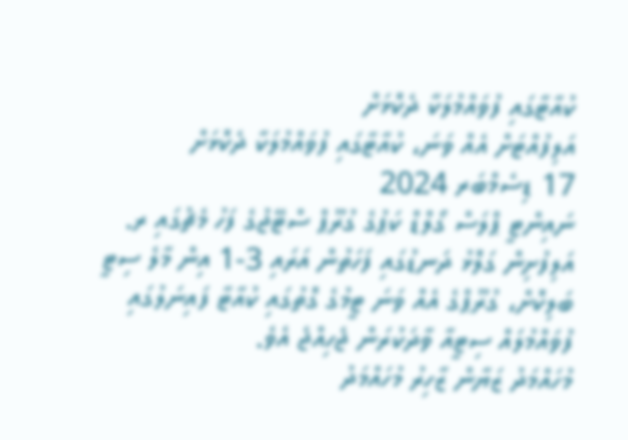ކުއާޓާގައި ފުވައްމުލަކާ ދެކޮޅަށް
އަލިފުއްޓަށް އެއް ވަނަ، ކުއާޓާގައި ފުވައްމުލަކާ ދެކޮޅަށް
17 ޑިސެމްބަރ 2024
ނައިންޓީ ޕްލަސް ގޯލްޑް ކަޕުގެ ގުރޫޕް ސްޓޭޖުގެ ފަހު މެޗުގައި ރ. އަލިފުށިން ގަލޮޅު ދަނޑުގައި ފަހަތުން އަރައި 3-1 އިން މާލެ ސިޓީ ބަލިކޮށް، ގުރޫޕްގެ އެއް ވަނަ ޓީމުގެ ގޮތުގައި ކުއާޓާ ފައިނަލުގައި ފުވައްމުލައް ސިޓީއާ ވާދަކުރަން ޖެހިއްޖެ އެވެ.
މުހައްމަދު ޒަޔާން ޒާހިރު މުހައްމަދު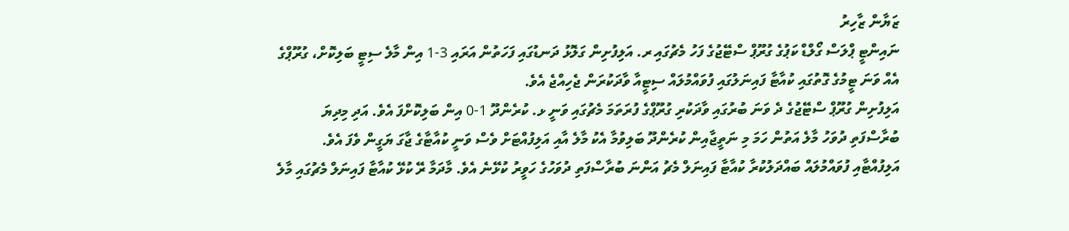ޒަޔާން ޒާހިރު
ނައިންޓީ ޕްލަސް ގޯލްޑް ކަޕުގެ ގުރޫޕް ސްޓޭޖުގެ ފަހު މެޗުގައި ރ. އަލިފުށިން ގަލޮޅު ދަނޑުގައި ފަހަތުން އަރައި 3-1 އިން މާލެ ސިޓީ ބަލިކޮށް، ގުރޫޕްގެ އެއް ވަނަ ޓީމުގެ ގޮތުގައި ކުއާޓާ ފައިނަލުގައި ފުވައްމުލައް ސިޓީއާ ވާދަކުރަން ޖެހިއްޖެ އެވެ.
އަލިފުށިން ގުރޫޕް ސްޓޭޖުގެ ދެ ވަނަ ބުރުގައި ވާދަކުރި ގުރޫޕްގެ ފުރަތަމަ މެޗުގައި ވަނީ ޅ. ކުރެންދޫ 1-0 އިން ބަލިކޮށްފަ އެވެ. އަދި މިދިޔަ ބުރާސްފަތި ދުވަހު މާލެ އަތުން ހަމަ މި ނަތީޖާއިން ކުރެންދޫ ބަލިވުމާ އެކު މާލެ އާއި އަލިފުއްޓަށް ވެސް ވަނީ ކުއާޓާގެ ޖާގަ ޔަގީން ވެފަ އެވެ.
އަލިފުއްޓާއި ފުވައްމުލައް ބައްދަލުކުރާ ކުއާޓާ ފައިނަލް މެޗު އަންނަ ބުރާސްފަތި ދުވަހުގެ ހަވީރު ކުޅޭނެ އެވެ. މާދަމާ ރޭ ކުޅޭ ކުއާޓާ ފައިނަލް މެޗުގައި މާލެ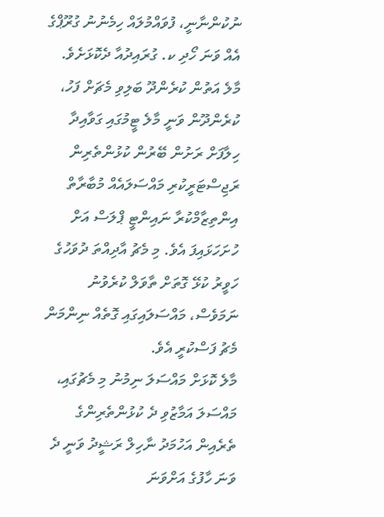ނުކުންނާނީ، ފުވައްމުލައް ހިމެނުނު ގުރޫޕްގެ އެއް ވަނަ ހޯދި ކ. ގުރައިދުއާ ދެކޮޅަށެވެ.
މާލެ އަތުން ކުރެންދޫ ބަލިވި މެޗަށް ފަހު، ކުރެންދޫން ވަނީ މާލެ ޓީމުގައި ގަވާއިދާ ހިލާފަށް ރަށުން ބޭރުން ކުޅުންތެރިން ރަޖިސްޓަރީކުރި މައްސަލައެއް މުބާރާތް އިންތިޒާމްކުރާ ނައިންޓީ ޕްލަސް އަށް ހުށަހަޅައިފަ އެވެ. މި މެޗު އާދިއްތަ ދުވަހުގެ ހަވީރު ކުޅޭ ގޮތަށް ތާވަލް ކުރެވުނު ނަމަވެސް، މައްސަލައިގައި ގޮތެއް ނިންމަން މެޗު ފަސްކުރީ އެވެ.
މާލެ ކޮޅަށް މައްސަލަ ނިމުނު މި މެޗުގައި، މައްސަލަ އަމާޒުވި ދެ ކުޅުންތެރިންގެ ތެރެއިން އަހުމަދު ނާހިލް ރަޝީދު ވަނީ ދެ ވަނަ ހާފުގެ އަށްވަނަ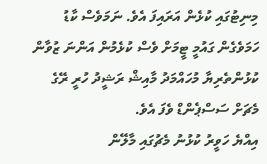މިނިޓުގައި ކުޅެން އަރައިފަ އެވެ. ނަމަވެސް ކާޑު ހަމަވެގެން ގައުމީ ޓީމަށް ވެސް ކުޅެމުން އަންނަ ޒުވާން ކުޅުންތެރިޔާ މުހައްމަދު މާއިޝް ރަޝީދު ހުރީ ރޭގެ މެޗަށް ސަސްޕެންޑް ވެފަ އެވެ.
އިއްޔެ ހަވީރު ކުޅުނު މެޗުގައި މާލޭން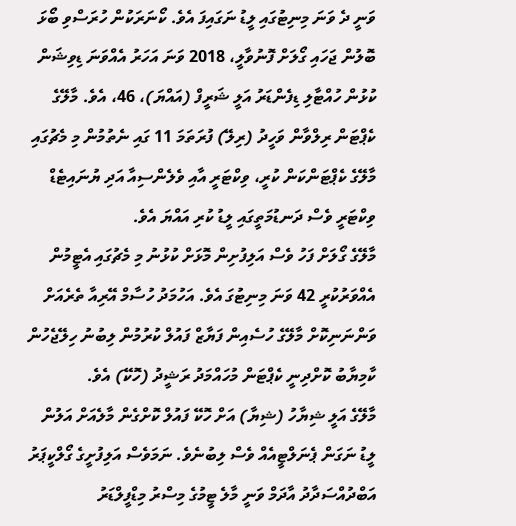ވަނީ ދެ ވަނަ މިނިޓުގައި ލީޑު ނަގައިފަ އެވެ. ކޯނަރަކުން ހުރަސްވި ބޯޅަ ބޮލުން ޖަހައި ގޯލަށް ފޮނުވާލީ، 2018 ވަނަ އަހަރު އެއްވަނަ ޑިވިޝަން ކުޅުން ހުއްޓާލި ޑިފެންޑަރު އަލީ ޝަރީފް (އައްޔަ)، 46، އެވެ. މާލޭގެ ކެޕްޓަން ރިލްވާން ވަހީދު (ރިލޭ) ފުރަތަމަ 11 ގައި ނެތުމުން މި މެޗުގައި މާލޭގެ ކެޕްޓަންކަން ކުރީ، ވިކްޓަރީ އާއި ވެލެންސިއާ އަދި ޔުނައިޓެޑް ވިކްޓަރީ ވެސް ދަނޑުމަތީގައި ލީޑު ކުރި އައްޔަ އެވެ.
މާލޭގެ ގޯލަށް ފަހު ވެސް އަލިފުށިން މޮޅަށް ކުޅުނު މި މެޗުގައި އެޓީމުން އެއްވަރުކުރީ 42 ވަނަ މިނިޓުގަ އެވެ. އަހުމަދު ހުސާމް އޭރިއާ ތެރެއަށް ވަންނަނިކޮށް މާލޭގެ ހުސެއިން ފަޔާޒް ފައުލް ކުރުމުން ލިބުނު ހިލޭޖެހުން ކާމިޔާބު ކޮށްދިނީ ކެޕްޓަން މުހައްމަދު ރަޝީދު (ހޮކޭ) އެވެ.
މާލޭގެ އަލީ ޝިޔާހު (ޝިޔާ) އަށް ހޮކޭ ފައުލް ކޮށްގެން މާލެއަށް އަލުން ލީޑު ނަގަން ޕެނަލްޓީއެއް ވެސް ލިބުނެވެ. ނަމަވެސް އަލިފުށީގެ ގޯލްކީޕަރު އަބްދުއްސަދާދު އާދަމް ވަނީ މާލެ ޓީމުގެ މިސްރު މިޑްފީލްޑަރު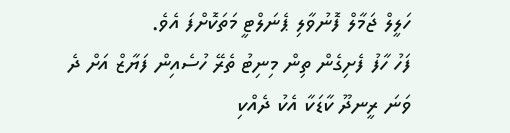ހަލީލް ޖަމާލް ފޮނުވާލި ޕެނަލްޓީ މަތަކޮށްފަ އެވެ.
ފަހު ހާފު ފެށިގެން ތިން މިނިޓު ތެރޭ ހުސެއިން ފަޔާޒް އަށް ދެ ވަނަ ރީނދޫ ކާޑަކާ އެކު ދެއްކި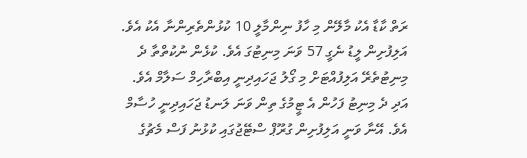ރަތް ކާޑާ އެކު މާލޭން މި ހާފު ނިންމާލީ 10 ކުޅުންތެރިންނާ އެކު އެވެ.
އަލިފުށިން ލީޑު ނެގީ 57 ވަނަ މިނިޓުގަ އެވެ. ކުޅެން ނުކުތްތާ ދެ މިނިޓުތެރޭ އަލިފުއްޓަށް މި ގޯލު ޖަހައިދިނީ އިބްރާހިމް ސަލާމް އެވެ. އަދި ދެ މިނިޓު ފަހުން އެ ޓީމުގެ ތިން ވަނަ ލަނޑު ޖަހައިދިނީ ހުސާމް އެވެ. އޭނާ ވަނީ އަލިފުށިން ގުރޫޕް ސްޓޭޖުގައި ކުޅުނު ފަސް މެޗުގެ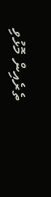ތެރެއިން މޮޅުވި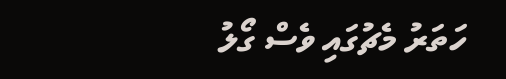ހަތަރު މެޗުގައި ވެސް ގޯލު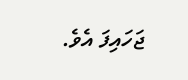ޖަހައިފަ އެވެ.